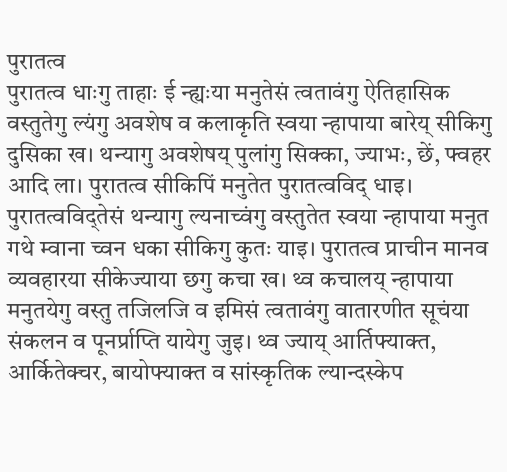पुरातत्व
पुरातत्व धाःगु ताहाः ई न्ह्यःया मनुतेसं त्वतावंगु ऐतिहासिक वस्तुतेगु ल्यंगु अवशेष व कलाकृति स्वया न्हापाया बारेय् सीकिगु दुसिका ख। थन्यागु अवशेषय् पुलांगु सिक्का, ज्याभः, छें, फ्वहर आदि ला। पुरातत्व सीकिपिं मनुतेत पुरातत्वविद् धाइ। पुरातत्वविद्तेसं थन्यागु ल्यनाच्वंगु वस्तुतेत स्वया न्हापाया मनुत गथे म्वाना च्वन धका सीकिगु कुतः याइ। पुरातत्व प्राचीन मानव व्यवहारया सीकेज्याया छगु कचा ख। थ्व कचालय् न्हापाया मनुतयेगु वस्तु तजिलजि व इमिसं त्वतावंगु वातारणीत सूचंया संकलन व पूनर्प्राप्ति यायेगु जुइ। थ्व ज्याय् आर्तिफ्याक्त, आर्कितेक्चर, बायोफ्याक्त व सांस्कृतिक ल्यान्दस्केप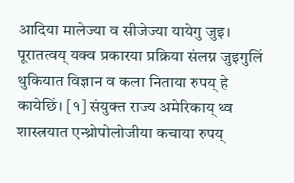आदिया मालेज्या व सीजेज्या यायेगु जुइ। पूरातत्वय् यक्व प्रकारया प्रक्रिया संलग्न जुइगुलिं थुकियात विज्ञान व कला निताया रुपय् हे कायेछिं। [१] संयुक्त राज्य अमेरिकाय् थ्व शास्त्रयात एन्थ्रोपोलोजीया कचाया रुपय्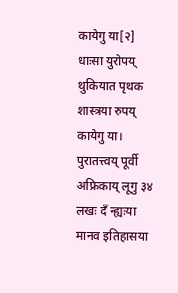कायेगु या[२] धाःसा युरोपय् थुकियात पृथक शास्त्रया रुपय् कायेगु या।
पुरातत्त्वय् पूर्वी अफ्रिकाय् लूगु ३४ लखः दँ न्ह्यःया मानव इतिहासया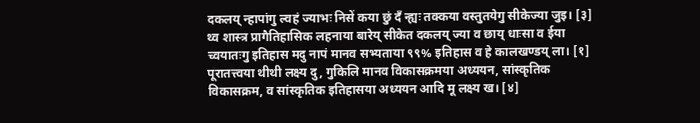दकलय् न्हापांगु ल्वहं ज्याभः निसें कया छुं दँ न्ह्यः तक्कया वस्तुतयेगु सीकेज्या जुइ। [३] थ्व शास्त्र प्रागैतिहासिक लहनाया बारेय् सीकेत दकलय् ज्या व छाय् धाःसा व ईया च्वयातःगु इतिहास मदु नापं मानव सभ्यताया ९९% इतिहास व हे कालखण्डय् ला। [१] पूरातत्त्वया थीथी लक्ष्य दु, गुकिलि मानव विकासक्रमया अध्ययन, सांस्कृतिक विकासक्रम, व सांस्कृतिक इतिहासया अध्ययन आदि मू लक्ष्य ख। [४]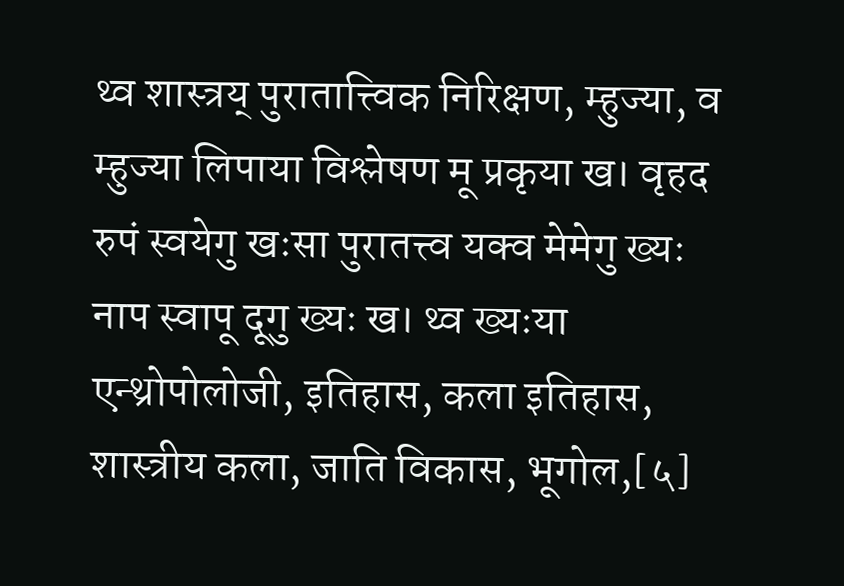थ्व शास्त्रय् पुरातात्त्विक निरिक्षण, म्हुज्या, व म्हुज्या लिपाया विश्लेषण मू प्रकृया ख। वृहद रुपं स्वयेगु खःसा पुरातत्त्व यक्व मेमेगु ख्यः नाप स्वापू दूगु ख्यः ख। थ्व ख्यःया एन्थ्रोपोलोजी, इतिहास, कला इतिहास, शास्त्रीय कला, जाति विकास, भूगोल,[५]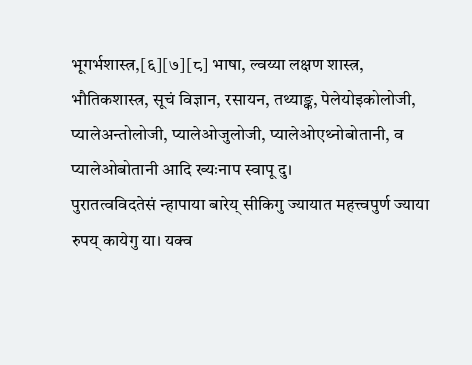भूगर्भशास्त्र,[६][७][८] भाषा, ल्वय्या लक्षण शास्त्र, भौतिकशास्त्र, सूचं विज्ञान, रसायन, तथ्याङ्क, पेलेयोइकोलोजी, प्यालेअन्तोलोजी, प्यालेओजुलोजी, प्यालेओएथ्नोबोतानी, व प्यालेओबोतानी आदि ख्यःनाप स्वापू दु।
पुरातत्वविदतेसं न्हापाया बारेय् सीकिगु ज्यायात महत्त्वपुर्ण ज्याया रुपय् कायेगु या। यक्व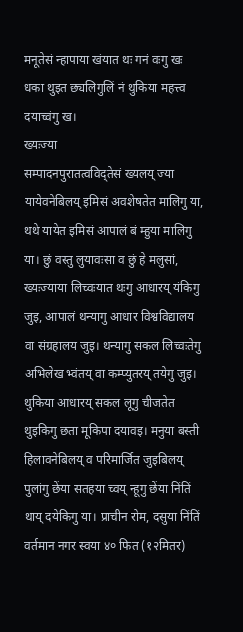मनूतेसं न्हापाया खंयात थः गनं वःगु खः धका थुइत छ्यलिगुलिं नं थुकिया महत्त्व दयाच्वंगु ख।
ख्यःज्या
सम्पादनपुरातत्वविद्तेसं ख्यलय् ज्या यायेवनेबिलय् इमिसं अवशेषतेत मालिगु या, थथे यायेत इमिसं आपालं बं म्हुया मालिगु या। छुं वस्तु लुयावःसा व छुं हे मलुसां, ख्यःज्याया लिच्वःयात थःगु आधारय् यंकिगु जुइ, आपालं थन्यागु आधार विश्वविद्यालय वा संग्रहालय जुइ। थन्यागु सकल लिच्वःतेगु अभिलेख भ्वंतय् वा कम्प्युतरय् तयेगु जुइ। थुकिया आधारय् सकल लूगु चीजतेत थुइकिगु छता मूकिपा दयावइ। मनुया बस्ती हिलावनेबिलय् व परिमार्जित जुइबिलय् पुलांगु छेंया सतहया च्वय् न्हूगु छेंया निंतिं थाय् दयेकिगु या। प्राचीन रोम, दसुया निंतिं वर्तमान नगर स्वया ४० फित (१२मितर)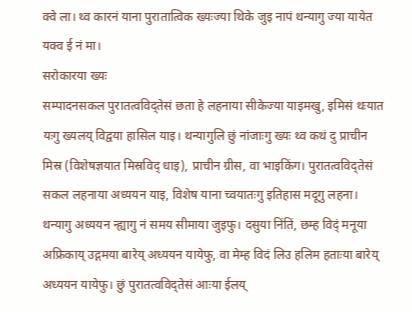क्वे ला। थ्व कारनं याना पुरातात्विक ख्यःज्या थिके जुइ नापं थन्यागु ज्या यायेत यक्व ई नं मा।
सरोकारया ख्यः
सम्पादनसकल पुरातत्वविद्तेसं छता हे लहनाया सीकेज्या याइमखु, इमिसं थःयात यःगु ख्यलय् विद्वया हासिल याइ। थन्यागुलि छुं नांजाःगु ख्यः थ्व कथं दु प्राचीन मिस्र (विशेषज्ञयात मिस्रविद् धाइ), प्राचीन ग्रीस, वा भाइकिंग। पुरातत्वविद्तेसं सकल लहनाया अध्ययन याइ, विशेष याना च्वयातःगु इतिहास मदूगु लहना। थन्यागु अध्ययन न्ह्यागु नं समय सीमाया जुइफु। दसुया निंतिं, छम्ह विद्ं मनूया अफ्रिकाय् उद्गमया बारेय् अध्ययन यायेफु, वा मेम्ह विदं लिउ हलिम हताःया बारेय् अध्ययन यायेफु। छुं पुरातत्वविद्तेसं आःया ईलय्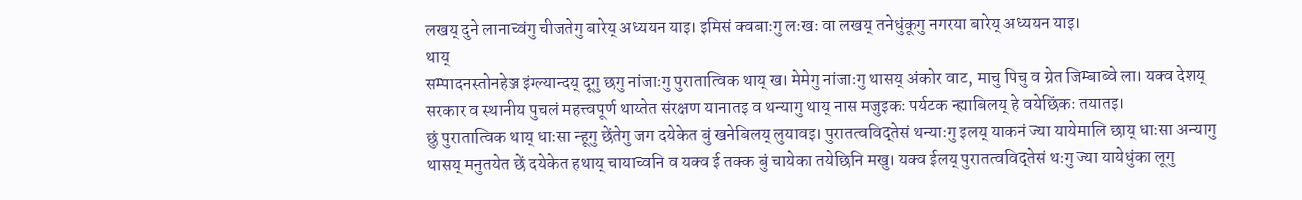लखय् दुने लानाच्वंगु चीजतेगु बारेय् अध्ययन याइ। इमिसं क्वबाःगु लःखः वा लखय् तनेधुंकूगु नगरया बारेय् अध्ययन याइ।
थाय्
सम्पादनस्तोनहेञ्ज इंग्ल्यान्दय् दूगु छगु नांजाःगु पुरातात्विक थाय् ख। मेमेगु नांजाःगु थासय् अंकोर वाट, माचु पिचु व ग्रेत जिम्बाब्वे ला। यक्व देशय् सरकार व स्थानीय पुचलं महत्त्वपूर्ण थाय्तेत संरक्षण यानातइ व थन्यागु थाय् नास मजुइकः पर्यटक न्ह्याबिलय् हे वयेछिंकः तयातइ।
छुं पुरातात्विक थाय् धाःसा न्हूगु छेंतेगु जग दयेकेत बुं खनेबिलय् लुयावइ। पुरातत्वविद्तेसं थन्याःगु इलय् याकनं ज्या यायेमालि छाय् धाःसा अन्यागु थासय् मनुतयेत छें दयेकेत हथाय् चायाच्वनि व यक्व ई तक्क बुं चायेका तयेछिनि मखु। यक्व ईलय् पुरातत्वविद्तेसं थःगु ज्या यायेधुंका लूगु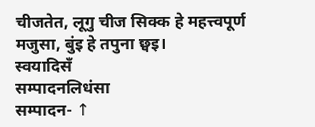चीजतेत, लूगु चीज सिक्क हे महत्त्वपूर्ण मजुसा, बुंइ हे तपुना छ्वइ।
स्वयादिसँ
सम्पादनलिधंसा
सम्पादन- ↑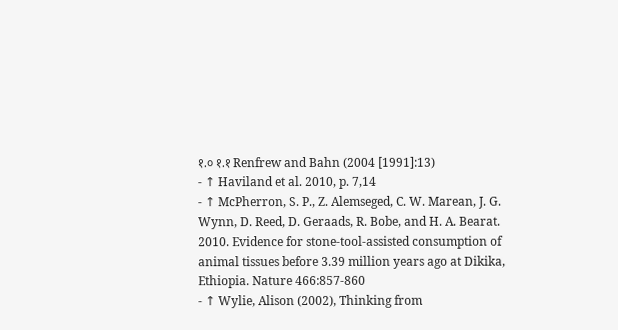१.० १.१ Renfrew and Bahn (2004 [1991]:13)
- ↑ Haviland et al. 2010, p. 7,14
- ↑ McPherron, S. P., Z. Alemseged, C. W. Marean, J. G. Wynn, D. Reed, D. Geraads, R. Bobe, and H. A. Bearat. 2010. Evidence for stone-tool-assisted consumption of animal tissues before 3.39 million years ago at Dikika, Ethiopia. Nature 466:857-860
- ↑ Wylie, Alison (2002), Thinking from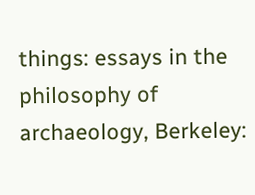things: essays in the philosophy of archaeology, Berkeley: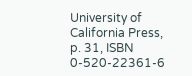University of California Press, p. 31, ISBN 0-520-22361-6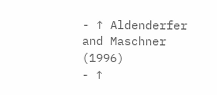- ↑ Aldenderfer and Maschner (1996)
- ↑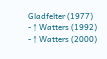Gladfelter (1977)
- ↑ Watters (1992)
- ↑ Watters (2000)